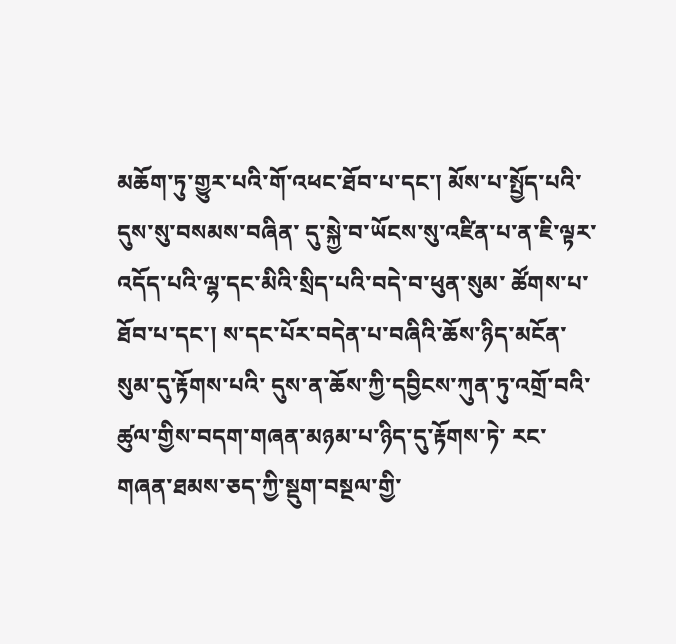མཆོག་ཏུ་གྱུར་པའི་གོ་འཕང་ཐོབ་པ་དང་། མོས་པ་སྤྱོད་པའི་དུས་སུ་བསམས་བཞིན་ དུ་སྐྱེ་བ་ཡོངས་སུ་འཛིན་པ་ན་ཇི་ལྟར་འདོད་པའི་ལྷ་དང་མིའི་སྲིད་པའི་བདེ་བ་ཕུན་སུམ་ ཚོགས་པ་ཐོབ་པ་དང་། ས་དང་པོར་བདེན་པ་བཞིའི་ཆོས་ཉིད་མངོན་སུམ་དུ་རྟོགས་པའི་ དུས་ན་ཆོས་ཀྱི་དབྱིངས་ཀུན་ཏུ་འགྲོ་བའི་ཚུལ་གྱིས་བདག་གཞན་མཉམ་པ་ཉིད་དུ་རྟོགས་ཏེ་ རང་གཞན་ཐམས་ཅད་ཀྱི་སྡུག་བསྔལ་གྱི་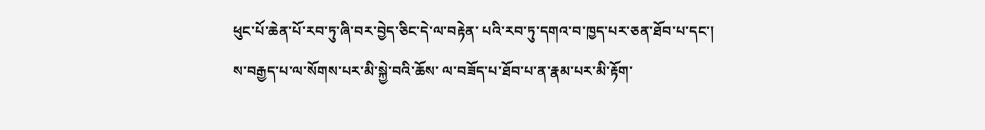ཕུང་པོ་ཆེན་པོ་རབ་ཏུ་ཞི་བར་བྱེད་ཅིང་དེ་ལ་བརྟེན་ པའི་རབ་ཏུ་དགའ་བ་ཁྱད་པར་ཅན་ཐོབ་པ་དང་། ས་བརྒྱད་པ་ལ་སོགས་པར་མི་སྐྱེ་བའི་ཆོས་ ལ་བཟོད་པ་ཐོབ་པ་ན་རྣམ་པར་མི་རྟོག་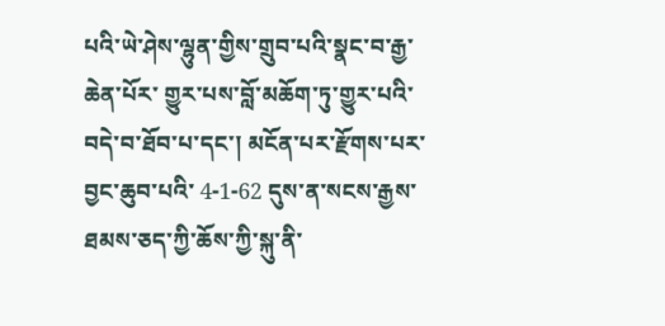པའི་ཡེ་ཤེས་ལྷུན་གྱིས་གྲུབ་པའི་སྣང་བ་རྒྱ་ཆེན་པོར་ གྱུར་པས་བློ་མཆོག་ཏུ་གྱུར་པའི་བདེ་བ་ཐོབ་པ་དང་། མངོན་པར་རྫོགས་པར་བྱང་ཆུབ་པའི་ 4-1-62 དུས་ན་སངས་རྒྱས་ཐམས་ཅད་ཀྱི་ཆོས་ཀྱི་སྐུ་ནི་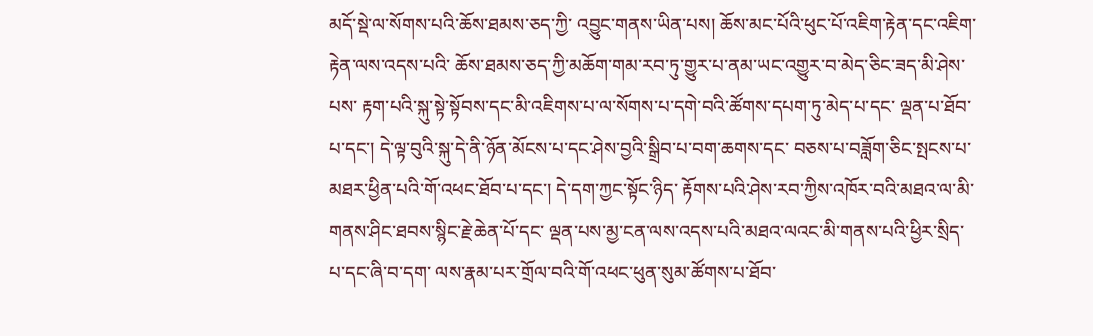མདོ་སྡེ་ལ་སོགས་པའི་ཆོས་ཐམས་ཅད་ཀྱི་ འབྱུང་གནས་ཡིན་པས། ཆོས་མང་པོའི་ཕུང་པོ་འཇིག་རྟེན་དང་འཇིག་རྟེན་ལས་འདས་པའི་ ཆོས་ཐམས་ཅད་ཀྱི་མཆོག་གམ་རབ་ཏུ་གྱུར་པ་ནམ་ཡང་འགྱུར་བ་མེད་ཅིང་ཟད་མི་ཤེས་པས་ རྟག་པའི་སྐུ་སྟེ་སྟོབས་དང་མི་འཇིགས་པ་ལ་སོགས་པ་དགེ་བའི་ཚོགས་དཔག་ཏུ་མེད་པ་དང་ ལྡན་པ་ཐོབ་པ་དང་། དེ་ལྟ་བུའི་སྐུ་དེ་ནི་ཉོན་མོངས་པ་དང་ཤེས་བྱའི་སྒྲིབ་པ་བག་ཆགས་དང་ བཅས་པ་བཟློག་ཅིང་སྤངས་པ་མཐར་ཕྱིན་པའི་གོ་འཕང་ཐོབ་པ་དང་། དེ་དག་ཀྱང་སྟོང་ཉིད་ རྟོགས་པའི་ཤེས་རབ་ཀྱིས་འཁོར་བའི་མཐའ་ལ་མི་གནས་ཤིང་ཐབས་སྙིང་རྗེ་ཆེན་པོ་དང་ ལྡན་པས་མྱ་ངན་ལས་འདས་པའི་མཐའ་ལའང་མི་གནས་པའི་ཕྱིར་སྲིད་པ་དང་ཞི་བ་དག་ ལས་རྣམ་པར་གྲོལ་བའི་གོ་འཕང་ཕུན་སུམ་ཚོགས་པ་ཐོབ་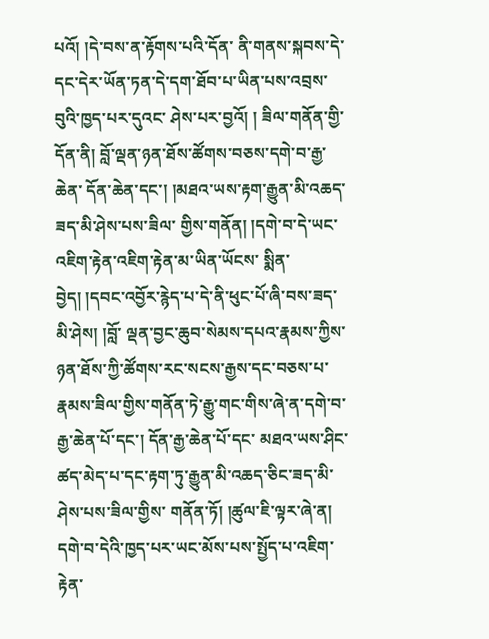པའོ། །དེ་བས་ན་རྟོགས་པའི་དོན་ ནི་གནས་སྐབས་དེ་དང་དེར་ཡོན་ཏན་དེ་དག་ཐོབ་པ་ཡིན་པས་འབྲས་བུའི་ཁྱད་པར་དུའང་ ཤེས་པར་བྱའོ། ། ཟིལ་གནོན་གྱི་དོན་ནི། བློ་ལྡན་ཉན་ཐོས་ཚོགས་བཅས་དགེ་བ་རྒྱ་ཆེན་ དོན་ཆེན་དང་། །མཐའ་ཡས་རྟག་རྒྱུན་མི་འཆད་ཟད་མི་ཤེས་པས་ཟིལ་ གྱིས་གནོན། །དགེ་བ་དེ་ཡང་འཇིག་རྟེན་འཇིག་རྟེན་མ་ཡིན་ཡོངས་ སྨིན་བྱེད། །དབང་འབྱོར་རྙེད་པ་དེ་ནི་ཕུང་པོ་ཞི་བས་ཟད་མི་ཤེས། །བློ་ ལྡན་བྱང་ཆུབ་སེམས་དཔའ་རྣམས་ཀྱིས་ཉན་ཐོས་ཀྱི་ཚོགས་རང་སངས་རྒྱས་དང་བཅས་པ་ རྣམས་ཟིལ་གྱིས་གནོན་ཏེ་རྒྱུ་གང་གིས་ཞེ་ན་དགེ་བ་རྒྱ་ཆེན་པོ་དང་། དོན་རྒྱ་ཆེན་པོ་དང་ མཐའ་ཡས་ཤིང་ཚད་མེད་པ་དང་རྟག་ཏུ་རྒྱུན་མི་འཆད་ཅིང་ཟད་མི་ཤེས་པས་ཟིལ་གྱིས་ གནོན་ཏོ། །ཚུལ་ཇི་ལྟར་ཞེ་ན། དགེ་བ་དེའི་ཁྱད་པར་ཡང་མོས་པས་སྤྱོད་པ་འཇིག་རྟེན་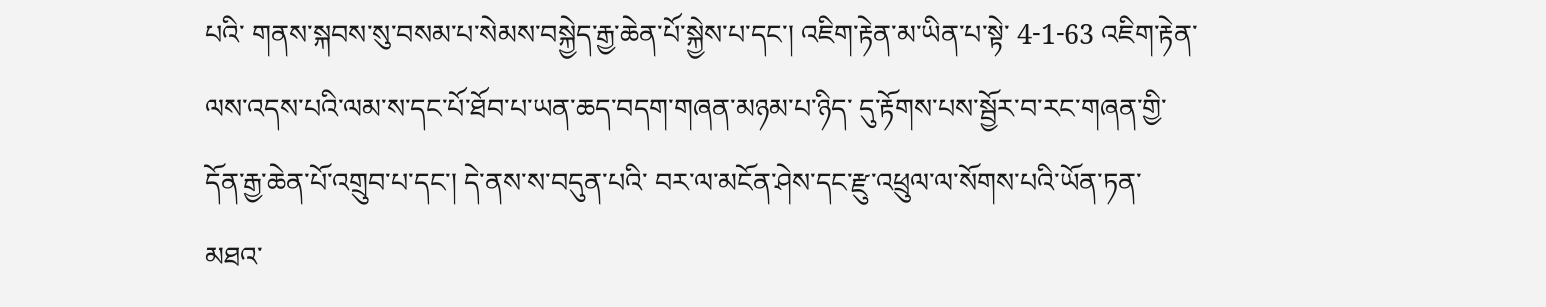པའི་ གནས་སྐབས་སུ་བསམ་པ་སེམས་བསྐྱེད་རྒྱ་ཆེན་པོ་སྐྱེས་པ་དང་། འཇིག་རྟེན་མ་ཡིན་པ་སྟེ་ 4-1-63 འཇིག་རྟེན་ལས་འདས་པའི་ལམ་ས་དང་པོ་ཐོབ་པ་ཡན་ཆད་བདག་གཞན་མཉམ་པ་ཉིད་ དུ་རྟོགས་པས་སྦྱོར་བ་རང་གཞན་གྱི་དོན་རྒྱ་ཆེན་པོ་འགྲུབ་པ་དང་། དེ་ནས་ས་བདུན་པའི་ བར་ལ་མངོན་ཤེས་དང་རྫུ་འཕྲུལ་ལ་སོགས་པའི་ཡོན་ཏན་མཐའ་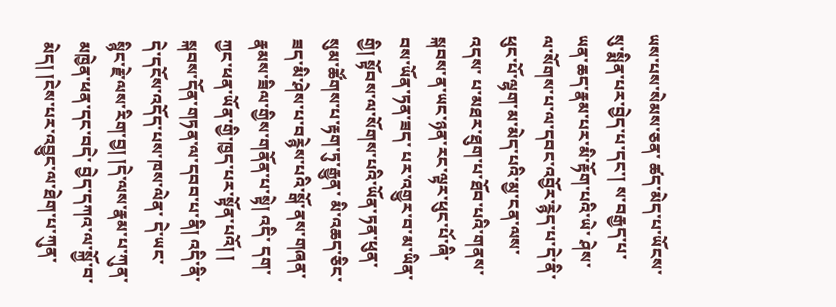ཡས་པས་སེམས་ཅན་ ཚད་མེད་པ་ཡོངས་སུ་སྨིན་པར་བྱེད་པ་དང་། ས་བརྒྱད་པ་ཡན་ཆད་རྣམ་པར་མི་རྟོག་པའི་ཡེ་ ཤེས་ལ་སོགས་པ་ལ་དབང་འབྱོར་རྙེད་པ་དེ་ནི་ཕུང་པོ་ལྷག་མ་མེད་པའི་མྱ་ངན་ལས་འདས་ པ་མཐར་ཐུག་པ་ཐོབ་པའི་གནས་སྐབས་ན་ཡང་ཉན་རང་ལྟར་ཕུང་པོ་ཞི་བས་ཡོན་ཏན་ཟད་ པར་འགྱུར་བ་མ་ཡིན་གྱི། སྟོབས་ལ་སོགས་པའི་ཡོན་ཏན་ཕུན་སུམ་ཚོགས་པ་རྟག་ཏུ་རྒྱུན་ མི་འཆད་ཅིང་ཟད་མི་ཤེས་པ་བརྙེས་པའི་སྒོ་ནས་གཞན་རྣམས་ཟིལ་གྱིས་གནོན་པ་སྟེ། འདི་ དག་ཀྱང་ཕན་ཡོན་གྱི་ཁྱད་པར་སྟོན་པའོ། ། སྐབས་དོན་གཏན་ལ་དབབ་པ་ནི། འདི་ནི་དེ་དངོས་འདོད་པས་ཁས་ལེན་ དེ་ཡང་སྙིང་རྗེ་ལས་རིག་བྱ། །དེ་ལས་རྣམ་པ་ཀུན་མཁྱེན་ཕན་དང་བདེ་ བྱེད་དཀའ་ལ་སྐྱོ་བ་མེད། །ངེས་པར་འབྱུང་ལ་ཐེག་པ་ཀུན་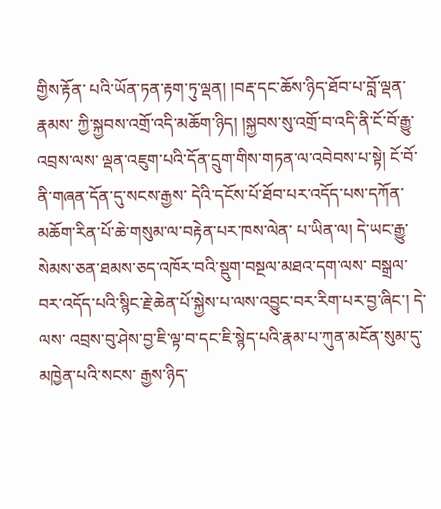གྱིས་རྟོན་ པའི་ཡོན་ཏན་རྟག་ཏུ་ལྡན། །བརྡ་དང་ཆོས་ཉིད་ཐོབ་པ་བློ་ལྡན་རྣམས་ ཀྱི་སྐྱབས་འགྲོ་འདི་མཆོག་ཉིད། །སྐྱབས་སུ་འགྲོ་བ་འདི་ནི་ངོ་བོ་རྒྱུ་འབྲས་ལས་ ལྡན་འཇུག་པའི་དོན་དྲུག་གིས་གཏན་ལ་འབེབས་པ་སྟེ། ངོ་བོ་ནི་གཞན་དོན་དུ་སངས་རྒྱས་ དེའི་དངོས་པོ་ཐོབ་པར་འདོད་པས་དཀོན་མཆོག་རིན་པོ་ཆེ་གསུམ་ལ་བརྟེན་པར་ཁས་ལེན་ པ་ཡིན་ལ། དེ་ཡང་རྒྱུ་སེམས་ཅན་ཐམས་ཅད་འཁོར་བའི་སྡུག་བསྔལ་མཐའ་དག་ལས་ བསྒྲལ་བར་འདོད་པའི་སྙིང་རྗེ་ཆེན་པོ་སྐྱེས་པ་ལས་འབྱུང་བར་རིག་པར་བྱ་ཞིང་། དེ་ལས་ འབྲས་བུ་ཤེས་བྱ་ཇི་ལྟ་བ་དང་ཇི་སྙེད་པའི་རྣམ་པ་ཀུན་མངོན་སུམ་དུ་མཁྱེན་པའི་སངས་ རྒྱས་ཉིད་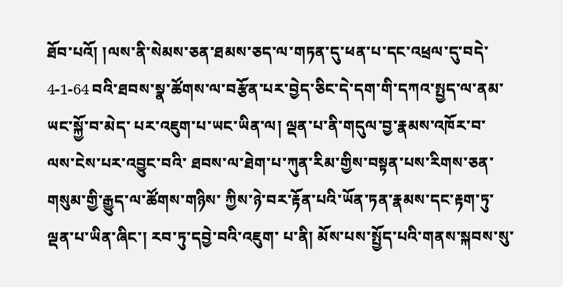ཐོབ་པའོ། །ལས་ནི་སེམས་ཅན་ཐམས་ཅད་ལ་གཏན་དུ་ཕན་པ་དང་འཕྲལ་དུ་བདེ་ 4-1-64 བའི་ཐབས་སྣ་ཚོགས་ལ་བརྩོན་པར་བྱེད་ཅིང་དེ་དག་གི་དཀའ་སྤྱད་ལ་ནམ་ཡང་སྐྱོ་བ་མེད་ པར་འཇུག་པ་ཡང་ཡིན་ལ། ལྡན་པ་ནི་གདུལ་བྱ་རྣམས་འཁོར་བ་ལས་ངེས་པར་འབྱུང་བའི་ ཐབས་ལ་ཐེག་པ་ཀུན་རིམ་གྱིས་བསྟན་པས་རིགས་ཅན་གསུམ་གྱི་རྒྱུད་ལ་ཚོགས་གཉིས་ ཀྱིས་ཉེ་བར་རྟོན་པའི་ཡོན་ཏན་རྣམས་དང་རྟག་ཏུ་ལྡན་པ་ཡིན་ཞིང་། རབ་ཏུ་དབྱེ་བའི་འཇུག་ པ་ནི། མོས་པས་སྤྱོད་པའི་གནས་སྐབས་སུ་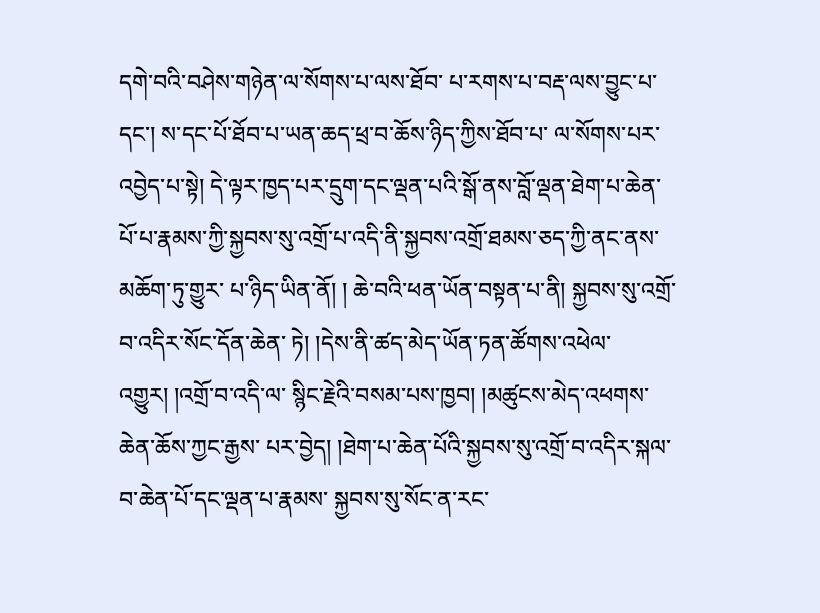དགེ་བའི་བཤེས་གཉེན་ལ་སོགས་པ་ལས་ཐོབ་ པ་རགས་པ་བརྡ་ལས་བྱུང་པ་དང་། ས་དང་པོ་ཐོབ་པ་ཡན་ཆད་ཕྲ་བ་ཆོས་ཉིད་ཀྱིས་ཐོབ་པ་ ལ་སོགས་པར་འབྱེད་པ་སྟེ། དེ་ལྟར་ཁྱད་པར་དྲུག་དང་ལྡན་པའི་སྒོ་ནས་བློ་ལྡན་ཐེག་པ་ཆེན་ པོ་པ་རྣམས་ཀྱི་སྐྱབས་སུ་འགྲོ་པ་འདི་ནི་སྐྱབས་འགྲོ་ཐམས་ཅད་ཀྱི་ནང་ནས་མཆོག་ཏུ་གྱུར་ པ་ཉིད་ཡིན་ནོ། ། ཆེ་བའི་ཕན་ཡོན་བསྟན་པ་ནི། སྐྱབས་སུ་འགྲོ་བ་འདིར་སོང་དོན་ཆེན་ ཏེ། །དེས་ནི་ཚད་མེད་ཡོན་ཏན་ཚོགས་འཕེལ་འགྱུར། །འགྲོ་བ་འདི་ལ་ སྙིང་རྗེའི་བསམ་པས་ཁྱབ། །མཚུངས་མེད་འཕགས་ཆེན་ཆོས་ཀྱང་རྒྱས་ པར་བྱེད། །ཐེག་པ་ཆེན་པོའི་སྐྱབས་སུ་འགྲོ་བ་འདིར་སྐལ་བ་ཆེན་པོ་དང་ལྡན་པ་རྣམས་ སྐྱབས་སུ་སོང་ན་རང་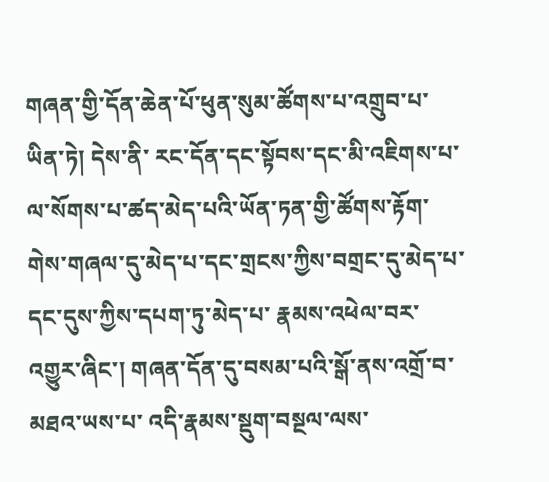གཞན་གྱི་དོན་ཆེན་པོ་ཕུན་སུམ་ཚོགས་པ་འགྲུབ་པ་ཡིན་ཏེ། དེས་ནི་ རང་དོན་དང་སྟོབས་དང་མི་འཇིགས་པ་ལ་སོགས་པ་ཚད་མེད་པའི་ཡོན་ཏན་གྱི་ཚོགས་རྟོག་ གེས་གཞལ་དུ་མེད་པ་དང་གྲངས་ཀྱིས་བགྲང་དུ་མེད་པ་དང་དུས་ཀྱིས་དཔག་ཏུ་མེད་པ་ རྣམས་འཕེལ་བར་འགྱུར་ཞིང་། གཞན་དོན་དུ་བསམ་པའི་སྒོ་ནས་འགྲོ་བ་མཐའ་ཡས་པ་ འདི་རྣམས་སྡུག་བསྔལ་ལས་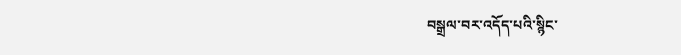བསྒྲལ་བར་འདོད་པའི་སྙིང་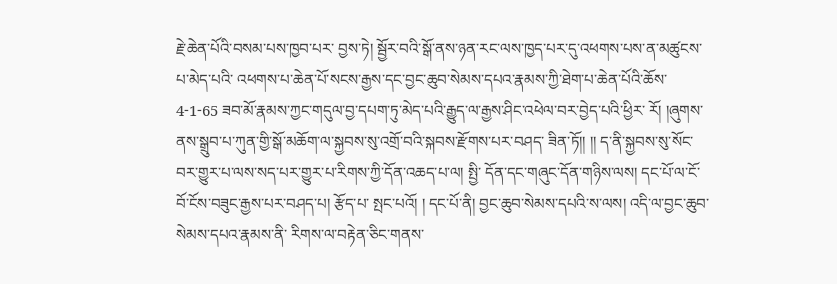རྗེ་ཆེན་པོའི་བསམ་པས་ཁྱབ་པར་ བྱས་ཏེ། སྦྱོར་བའི་སྒོ་ནས་ཉན་རང་ལས་ཁྱད་པར་དུ་འཕགས་པས་ན་མཚུངས་པ་མེད་པའི་ འཕགས་པ་ཆེན་པོ་སངས་རྒྱས་དང་བྱང་ཆུབ་སེམས་དཔའ་རྣམས་ཀྱི་ཐེག་པ་ཆེན་པོའི་ཆོས་ 4-1-65 ཟབ་མོ་རྣམས་ཀྱང་གདུལ་བྱ་དཔག་ཏུ་མེད་པའི་རྒྱུད་ལ་རྒྱས་ཤིང་འཕེལ་བར་བྱེད་པའི་ཕྱིར་ རོ། །ཞུགས་ནས་སྒྲུབ་པ་ཀུན་གྱི་སྒོ་མཆོག་ལ་སྐྱབས་སུ་འགྲོ་བའི་སྐབས་རྫོགས་པར་བཤད་ ཟིན་ཏོ།། །། ད་ནི་སྐྱབས་སུ་སོང་བར་གྱུར་པ་ལས་སད་པར་གྱུར་པ་རིགས་ཀྱི་དོན་འཆད་པ་ལ། སྤྱི་ དོན་དང་གཞུང་དོན་གཉིས་ལས། དང་པོ་ལ་ངོ་བོ་ངོས་བཟུང་རྒྱས་པར་བཤད་པ། རྩོད་པ་ སྤང་པའོ། ། དང་པོ་ནི། བྱང་ཆུབ་སེམས་དཔའི་ས་ལས། འདི་ལ་བྱང་ཆུབ་སེམས་དཔའ་རྣམས་ནི་ རིགས་ལ་བརྟེན་ཅིང་གནས་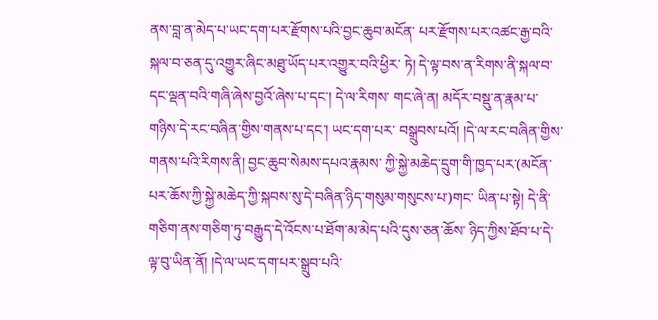ནས་བླ་ན་མེད་པ་ཡང་དག་པར་རྫོགས་པའི་བྱང་ཆུབ་མངོན་ པར་རྫོགས་པར་འཚང་རྒྱ་བའི་སྐལ་བ་ཅན་དུ་འགྱུར་ཞིང་མཐུ་ཡོད་པར་འགྱུར་བའི་ཕྱིར་ ཏེ། དེ་ལྟ་བས་ན་རིགས་ནི་སྐལ་བ་དང་ལྡན་བའི་གཞི་ཞེས་བྱའོ་ཞེས་པ་དང་། དེ་ལ་རིགས་ གང་ཞེ་ན། མདོར་བསྡུ་ན་རྣམ་པ་གཉིས་དེ་རང་བཞིན་གྱིས་གནས་པ་དང་། ཡང་དག་པར་ བསྒྲུབས་པའོ། །དེ་ལ་རང་བཞིན་གྱིས་གནས་པའི་རིགས་ནི། བྱང་ཆུབ་སེམས་དཔའ་རྣམས་ ཀྱི་སྐྱེ་མཆེད་དྲུག་གི་ཁྱད་པར་(མངོན་པར་ཆོས་ཀྱི་སྐྱེ་མཆེད་ཀྱི་སྐབས་སུ་དེ་བཞིན་ཉིད་གསུམ་གསུངས་པ་)གང་ ཡིན་པ་སྟེ། དེ་ནི་གཅིག་ནས་གཅིག་ཏུ་བརྒྱུད་དེ་འོངས་པ་ཐོག་མ་མེད་པའི་དུས་ཅན་ཆོས་ ཉིད་ཀྱིས་ཐོབ་པ་དེ་ལྟ་བུ་ཡིན་ནོ། །དེ་ལ་ཡང་དག་པར་སྒྲུབ་པའི་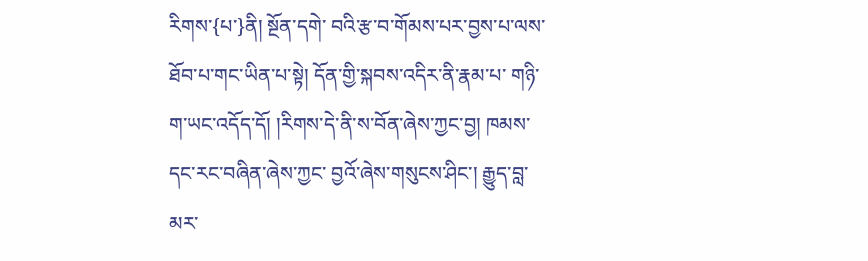རིགས་{པ་}ནི། སྔོན་དགེ་ བའི་རྩ་བ་གོམས་པར་བྱས་པ་ལས་ཐོབ་པ་གང་ཡིན་པ་སྟེ། དོན་གྱི་སྐབས་འདིར་ནི་རྣམ་པ་ གཉི་ག་ཡང་འདོད་དོ། །རིགས་དེ་ནི་ས་བོན་ཞེས་ཀྱང་བྱ། ཁམས་དང་རང་བཞིན་ཞེས་ཀྱང་ བྱའོ་ཞེས་གསུངས་ཤིང་། རྒྱུད་བླ་མར་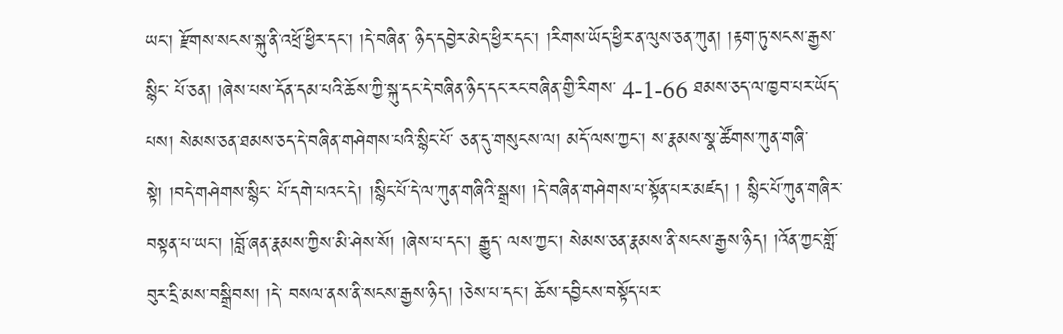ཡང་། རྫོགས་སངས་སྐུ་ནི་འཕྲོ་ཕྱིར་དང་། །དེ་བཞིན་ ཉིད་དབྱེར་མེད་ཕྱིར་དང་། །རིགས་ཡོད་ཕྱིར་ན་ལུས་ཅན་ཀུན། །རྟག་ཏུ་སངས་རྒྱས་སྙིང་ པོ་ཅན། །ཞེས་པས་དོན་དམ་པའི་ཆོས་ཀྱི་སྐུ་དང་དེ་བཞིན་ཉིད་དང་རང་བཞིན་གྱི་རིགས་ 4-1-66 ཐམས་ཅད་ལ་ཁྱབ་པར་ཡོད་པས། སེམས་ཅན་ཐམས་ཅད་དེ་བཞིན་གཤེགས་པའི་སྙིང་པོ་ ཅན་དུ་གསུངས་ལ། མདོ་ལས་ཀྱང་། ས་རྣམས་སྣ་ཚོགས་ཀུན་གཞི་སྟེ། །བདེ་གཤེགས་སྙིང་ པོ་དགེ་པའང་དེ། །སྙིང་པོ་དེ་ལ་ཀུན་གཞིའི་སྒྲས། །དེ་བཞིན་གཤེགས་པ་སྟོན་པར་མཛད། ། སྙིང་པོ་ཀུན་གཞིར་བསྟན་པ་ཡང་། །བློ་ཞན་རྣམས་ཀྱིས་མི་ཤེས་སོ། །ཞེས་པ་དང་། རྒྱུད་ ལས་ཀྱང་། སེམས་ཅན་རྣམས་ནི་སངས་རྒྱས་ཉིད། །འོན་ཀྱང་གློ་བུར་དྲི་མས་བསྒྲིབས། །དེ་ བསལ་ནས་ནི་སངས་རྒྱས་ཉིད། །ཅེས་པ་དང་། ཆོས་དབྱིངས་བསྟོད་པར་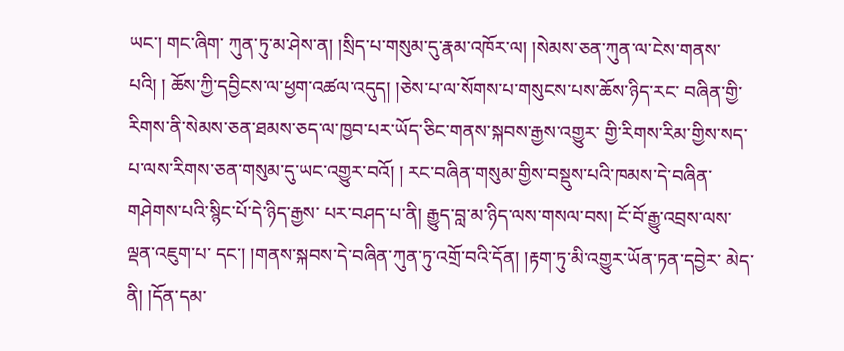ཡང་། གང་ཞིག་ ཀུན་ཏུ་མ་ཤེས་ན། །སྲིད་པ་གསུམ་དུ་རྣམ་འཁོར་ལ། །སེམས་ཅན་ཀུན་ལ་ངེས་གནས་པའི། ། ཆོས་ཀྱི་དབྱིངས་ལ་ཕྱག་འཚལ་འདུད། །ཅེས་པ་ལ་སོགས་པ་གསུངས་པས་ཆོས་ཉིད་རང་ བཞིན་གྱི་རིགས་ནི་སེམས་ཅན་ཐམས་ཅད་ལ་ཁྱབ་པར་ཡོད་ཅིང་གནས་སྐབས་རྒྱས་འགྱུར་ གྱི་རིགས་རིམ་གྱིས་སད་པ་ལས་རིགས་ཅན་གསུམ་དུ་ཡང་འགྱུར་བའོ། ། རང་བཞིན་གསུམ་གྱིས་བསྡུས་པའི་ཁམས་དེ་བཞིན་གཤེགས་པའི་སྙིང་པོ་དེ་ཉིད་རྒྱས་ པར་བཤད་པ་ནི། རྒྱུད་བླ་མ་ཉིད་ལས་གསལ་བས། ངོ་བོ་རྒྱུ་འབྲས་ལས་ལྡན་འཇུག་པ་ དང་། །གནས་སྐབས་དེ་བཞིན་ཀུན་ཏུ་འགྲོ་བའི་དོན། །རྟག་ཏུ་མི་འགྱུར་ཡོན་ཏན་དབྱེར་ མེད་ནི། །དོན་དམ་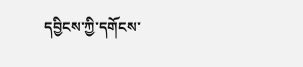དབྱིངས་ཀྱི་དགོངས་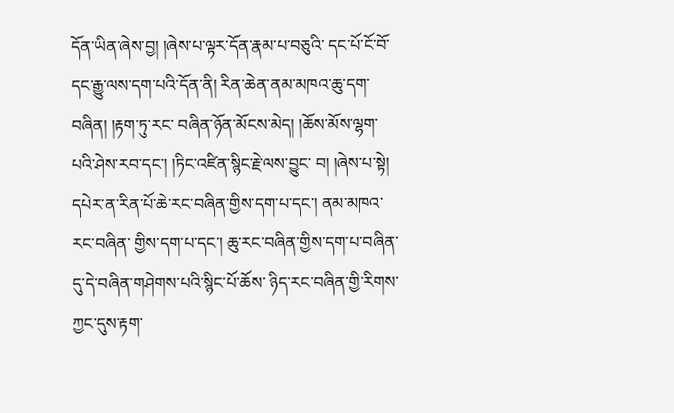དོན་ཡིན་ཞེས་བྱ། །ཞེས་པ་ལྟར་དོན་རྣམ་པ་བཅུའི་ དང་པོ་ངོ་བོ་དང་རྒྱུ་ལས་དག་པའི་དོན་ནི། རིན་ཆེན་ནམ་མཁའ་ཆུ་དག་བཞིན། །རྟག་ཏུ་རང་ བཞིན་ཉོན་མོངས་མེད། །ཆོས་མོས་ལྷག་པའི་ཤེས་རབ་དང་། །ཏིང་འཛིན་སྙིང་རྗེ་ལས་བྱུང་ བ། །ཞེས་པ་སྟེ། དཔེར་ན་རིན་པོ་ཆེ་རང་བཞིན་གྱིས་དག་པ་དང་། ནམ་མཁའ་རང་བཞིན་ གྱིས་དག་པ་དང་། ཆུ་རང་བཞིན་གྱིས་དག་པ་བཞིན་དུ་དེ་བཞིན་གཤེགས་པའི་སྙིང་པོ་ཆོས་ ཉིད་རང་བཞིན་གྱི་རིགས་ཀྱང་དུས་རྟག་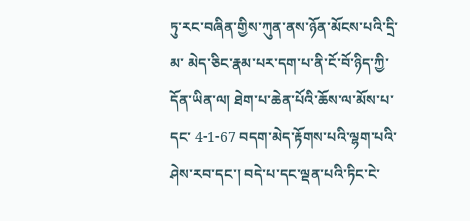ཏུ་རང་བཞིན་གྱིས་ཀུན་ནས་ཉོན་མོངས་པའི་དྲི་མ་ མེད་ཅིང་རྣམ་པར་དག་པ་ནི་ངོ་བོ་ཉིད་ཀྱི་དོན་ཡིན་ལ། ཐེག་པ་ཆེན་པོའི་ཆོས་ལ་མོས་པ་དང་ 4-1-67 བདག་མེད་རྟོགས་པའི་ལྷག་པའི་ཤེས་རབ་དང་། བདེ་པ་དང་ལྡན་པའི་ཏིང་ངེ་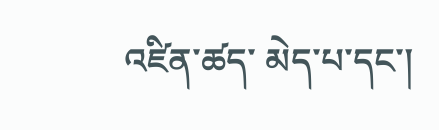འཛིན་ཚད་ མེད་པ་དང་།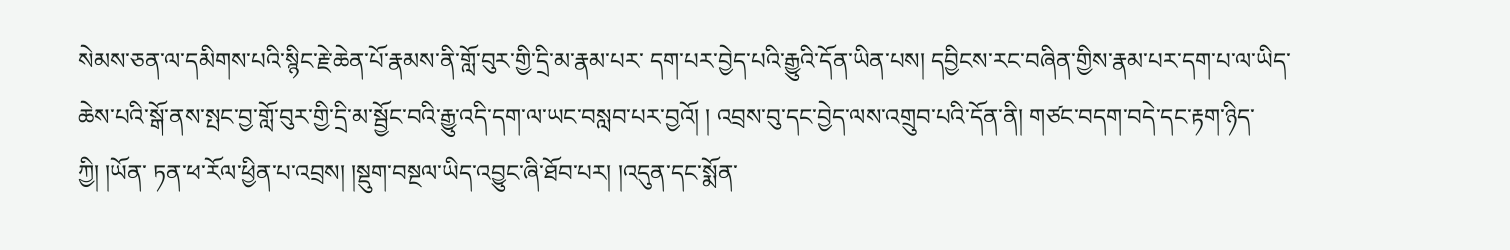སེམས་ཅན་ལ་དམིགས་པའི་སྙིང་རྗེ་ཆེན་པོ་རྣམས་ནི་གློ་བུར་གྱི་དྲི་མ་རྣམ་པར་ དག་པར་བྱེད་པའི་རྒྱུའི་དོན་ཡིན་པས། དབྱིངས་རང་བཞིན་གྱིས་རྣམ་པར་དག་པ་ལ་ཡིད་ ཆེས་པའི་སྒོ་ནས་སྤང་བྱ་གློ་བུར་གྱི་དྲི་མ་སྦྱོང་བའི་རྒྱུ་འདི་དག་ལ་ཡང་བསླབ་པར་བྱའོ། ། འབྲས་བུ་དང་བྱེད་ལས་འགྲུབ་པའི་དོན་ནི། གཙང་བདག་བདེ་དང་རྟག་ཉིད་ཀྱི། །ཡོན་ ཏན་ཕ་རོལ་ཕྱིན་པ་འབྲས། །སྡུག་བསྔལ་ཡིད་འབྱུང་ཞི་ཐོབ་པར། །འདུན་དང་སྨོན་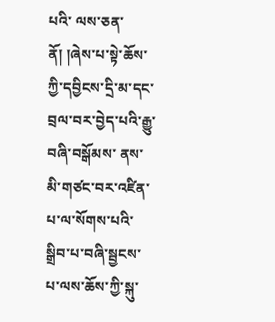པའི་ ལས་ཅན་ནོ། །ཞེས་པ་སྟེ་ཆོས་ཀྱི་དབྱིངས་དྲི་མ་དང་བྲལ་བར་བྱེད་པའི་རྒྱུ་བཞི་བསྒོམས་ ནས་མི་གཙང་བར་འཛིན་པ་ལ་སོགས་པའི་སྒྲིབ་པ་བཞི་སྦྱངས་པ་ལས་ཆོས་ཀྱི་སྐུ་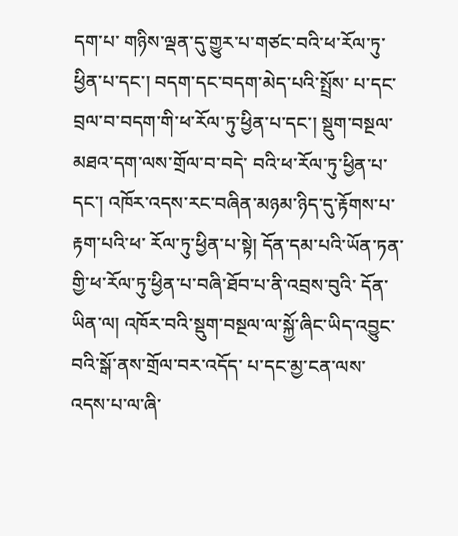དག་པ་ གཉིས་ལྡན་དུ་གྱུར་པ་གཙང་བའི་ཕ་རོལ་ཏུ་ཕྱིན་པ་དང་། བདག་དང་བདག་མེད་པའི་སྤྲོས་ པ་དང་བྲལ་བ་བདག་གི་ཕ་རོལ་ཏུ་ཕྱིན་པ་དང་། སྡུག་བསྔལ་མཐའ་དག་ལས་གྲོལ་བ་བདེ་ བའི་ཕ་རོལ་ཏུ་ཕྱིན་པ་དང་། འཁོར་འདས་རང་བཞིན་མཉམ་ཉིད་དུ་རྟོགས་པ་རྟག་པའི་ཕ་ རོལ་ཏུ་ཕྱིན་པ་སྟེ། དོན་དམ་པའི་ཡོན་ཏན་གྱི་ཕ་རོལ་ཏུ་ཕྱིན་པ་བཞི་ཐོབ་པ་ནི་འབྲས་བུའི་ དོན་ཡིན་ལ། འཁོར་བའི་སྡུག་བསྔལ་ལ་སྐྱོ་ཞིང་ཡིད་འབྱུང་བའི་སྒོ་ནས་གྲོལ་བར་འདོད་ པ་དང་མྱ་ངན་ལས་འདས་པ་ལ་ཞི་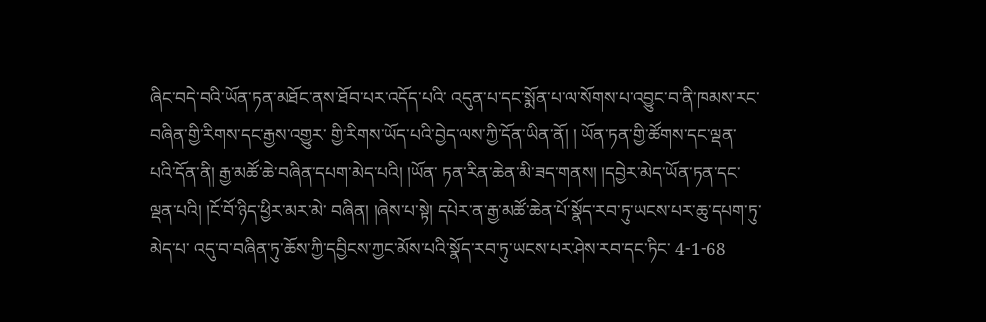ཞིང་བདེ་བའི་ཡོན་ཏན་མཐོང་ནས་ཐོབ་པར་འདོད་པའི་ འདུན་པ་དང་སྨོན་པ་ལ་སོགས་པ་འབྱུང་བ་ནི་ཁམས་རང་བཞིན་གྱི་རིགས་དང་རྒྱས་འགྱུར་ གྱི་རིགས་ཡོད་པའི་བྱེད་ལས་ཀྱི་དོན་ཡིན་ནོ། ། ཡོན་ཏན་གྱི་ཚོགས་དང་ལྡན་པའི་དོན་ནི། རྒྱ་མཚོ་ཆེ་བཞིན་དཔག་མེད་པའི། །ཡོན་ ཏན་རིན་ཆེན་མི་ཟད་གནས། །དབྱེར་མེད་ཡོན་ཏན་དང་ལྡན་པའི། །ངོ་བོ་ཉིད་ཕྱིར་མར་མེ་ བཞིན། །ཞེས་པ་སྟེ། དཔེར་ན་རྒྱ་མཚོ་ཆེན་པོ་སྣོད་རབ་ཏུ་ཡངས་པར་ཆུ་དཔག་ཏུ་མེད་པ་ འདུ་བ་བཞིན་ཏུ་ཆོས་ཀྱི་དབྱིངས་ཀྱང་མོས་པའི་སྣོད་རབ་ཏུ་ཡངས་པར་ཤེས་རབ་དང་ཏིང་ 4-1-68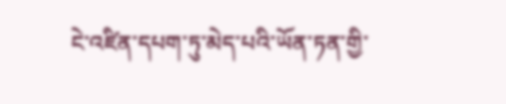ངེ་འཛིན་དཔག་ཏུ་མེད་པའི་ཡོན་ཏན་གྱི་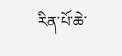རིན་པོ་ཆེ་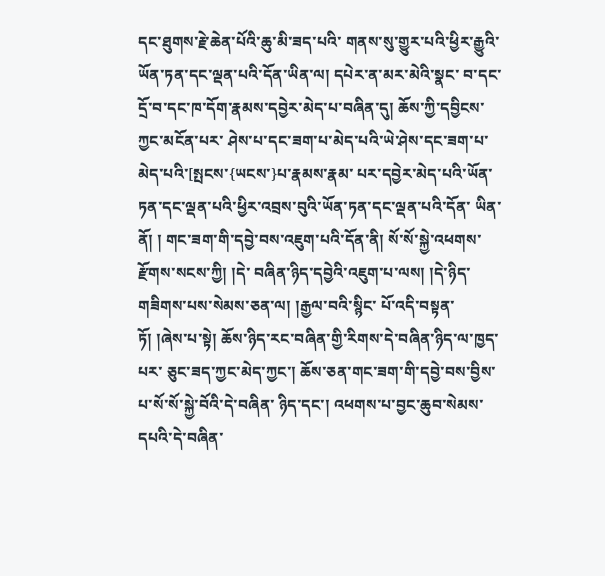དང་ཐུགས་རྗེ་ཆེན་པོའི་ཆུ་མི་ཟད་པའི་ གནས་སུ་གྱུར་པའི་ཕྱིར་རྒྱུའི་ཡོན་ཏན་དང་ལྡན་པའི་དོན་ཡིན་ལ། དཔེར་ན་མར་མེའི་སྣང་ བ་དང་དྲོ་བ་དང་ཁ་དོག་རྣམས་དབྱེར་མེད་པ་བཞིན་དུ། ཆོས་ཀྱི་དབྱིངས་ཀྱང་མངོན་པར་ ཤེས་པ་དང་ཟག་པ་མེད་པའི་ཡེ་ཤེས་དང་ཟག་པ་མེད་པའི་[སྤངས་{ཡངས་}པ་རྣམས་རྣམ་ པར་དབྱེར་མེད་པའི་ཡོན་ཏན་དང་ལྡན་པའི་ཕྱིར་འབྲས་བུའི་ཡོན་ཏན་དང་ལྡན་པའི་དོན་ ཡིན་ནོ། ། གང་ཟག་གི་དབྱེ་བས་འཇུག་པའི་དོན་ནི། སོ་སོ་སྐྱེ་འཕགས་རྫོགས་སངས་ཀྱི། །དེ་ བཞིན་ཉིད་དབྱེའི་འཇུག་པ་ལས། །དེ་ཉིད་གཟིགས་པས་སེམས་ཅན་ལ། །རྒྱལ་བའི་སྙིང་ པོ་འདི་བསྟན་ཏོ། །ཞེས་པ་སྟེ། ཆོས་ཉིད་རང་བཞིན་གྱི་རིགས་དེ་བཞིན་ཉིད་ལ་ཁྱད་པར་ ཅུང་ཟད་ཀྱང་མེད་ཀྱང་། ཆོས་ཅན་གང་ཟག་གི་དབྱེ་བས་བྱིས་པ་སོ་སོ་སྐྱེ་བོའི་དེ་བཞིན་ ཉིད་དང་། འཕགས་པ་བྱང་ཆུབ་སེམས་དཔའི་དེ་བཞིན་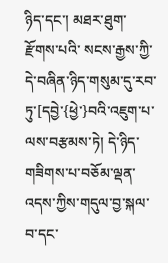ཉིད་དང་། མཐར་ཐུག་རྫོགས་པའི་ སངས་རྒྱས་ཀྱི་དེ་བཞིན་ཉིད་གསུམ་དུ་རབ་ཏུ་[དབྱེ་{ཕྱེ་}བའི་འཇུག་པ་ལས་བརྩམས་ཏེ། དེ་ཉིད་གཟིགས་པ་བཅོམ་ལྡན་འདས་ཀྱིས་གདུལ་བྱ་སྐལ་བ་དང་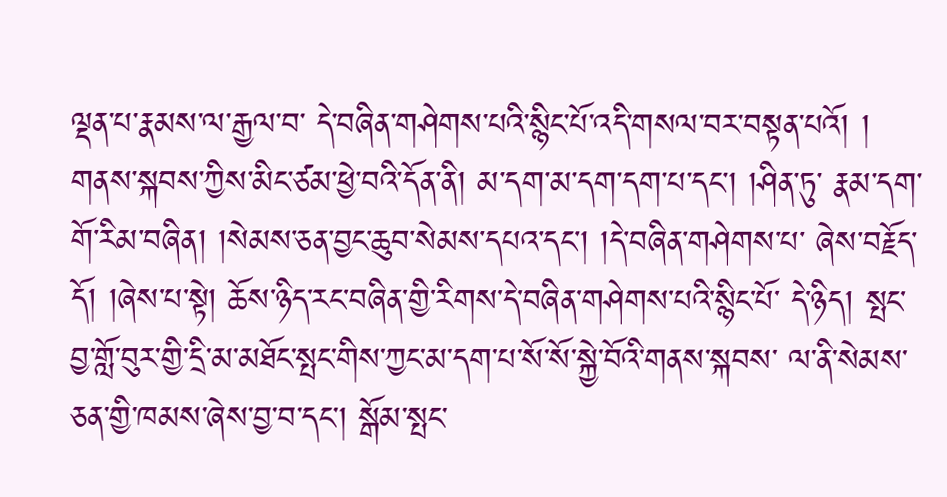ལྡན་པ་རྣམས་ལ་རྒྱལ་བ་ དེ་བཞིན་གཤེགས་པའི་སྙིང་པོ་འདི་གསལ་བར་བསྟན་པའོ། ། གནས་སྐབས་ཀྱིས་མིང་ཙམ་ཕྱེ་བའི་དོན་ནི། མ་དག་མ་དག་དག་པ་དང་། །ཤིན་ཏུ་ རྣམ་དག་གོ་རིམ་བཞིན། །སེམས་ཅན་བྱང་ཆུབ་སེམས་དཔའ་དང་། །དེ་བཞིན་གཤེགས་པ་ ཞེས་བརྗོད་དོ། །ཞེས་པ་སྟེ། ཆོས་ཉིད་རང་བཞིན་གྱི་རིགས་དེ་བཞིན་གཤེགས་པའི་སྙིང་པོ་ དེ་ཉིད། སྤང་བྱ་གློ་བུར་གྱི་དྲི་མ་མཐོང་སྤང་གིས་ཀྱང་མ་དག་པ་སོ་སོ་སྐྱེ་བོའི་གནས་སྐབས་ ལ་ནི་སེམས་ཅན་གྱི་ཁམས་ཞེས་བྱ་བ་དང་། སྒོམ་སྤང་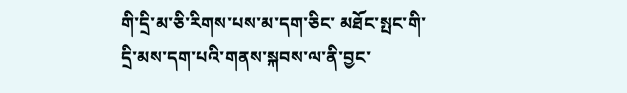གི་དྲི་མ་ཅི་རིགས་པས་མ་དག་ཅིང་ མཐོང་སྤང་གི་དྲི་མས་དག་པའི་གནས་སྐབས་ལ་ནི་བྱང་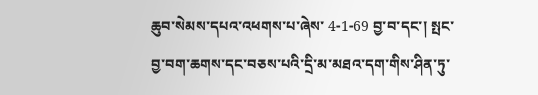ཆུབ་སེམས་དཔའ་འཕགས་པ་ཞེས་ 4-1-69 བྱ་བ་དང་། སྤང་བྱ་བག་ཆགས་དང་བཅས་པའི་དྲི་མ་མཐའ་དག་གིས་ཤིན་ཏུ་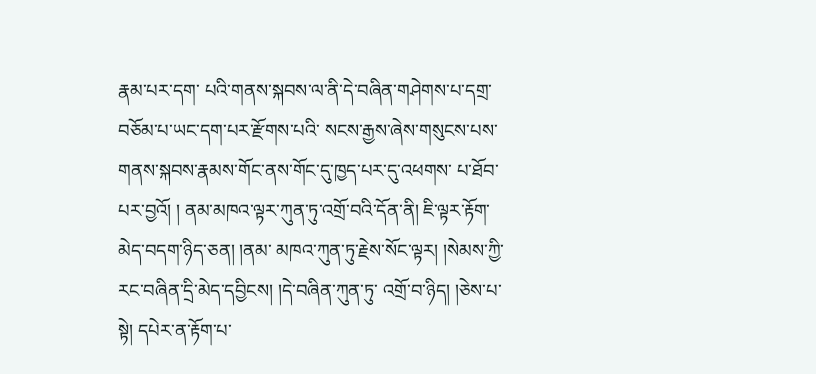རྣམ་པར་དག་ པའི་གནས་སྐབས་ལ་ནི་དེ་བཞིན་གཤེགས་པ་དགྲ་བཅོམ་པ་ཡང་དག་པར་རྫོགས་པའི་ སངས་རྒྱས་ཞེས་གསུངས་པས་གནས་སྐབས་རྣམས་གོང་ནས་གོང་དུ་ཁྱད་པར་དུ་འཕགས་ པ་ཐོབ་པར་བྱའོ། ། ནམ་མཁའ་ལྟར་ཀུན་ཏུ་འགྲོ་བའི་དོན་ནི། ཇི་ལྟར་རྟོག་མེད་བདག་ཉིད་ཅན། །ནམ་ མཁའ་ཀུན་ཏུ་རྗེས་སོང་ལྟར། །སེམས་ཀྱི་རང་བཞིན་དྲི་མེད་དབྱིངས། །དེ་བཞིན་ཀུན་ཏུ་ འགྲོ་བ་ཉིད། །ཅེས་པ་སྟེ། དཔེར་ན་རྟོག་པ་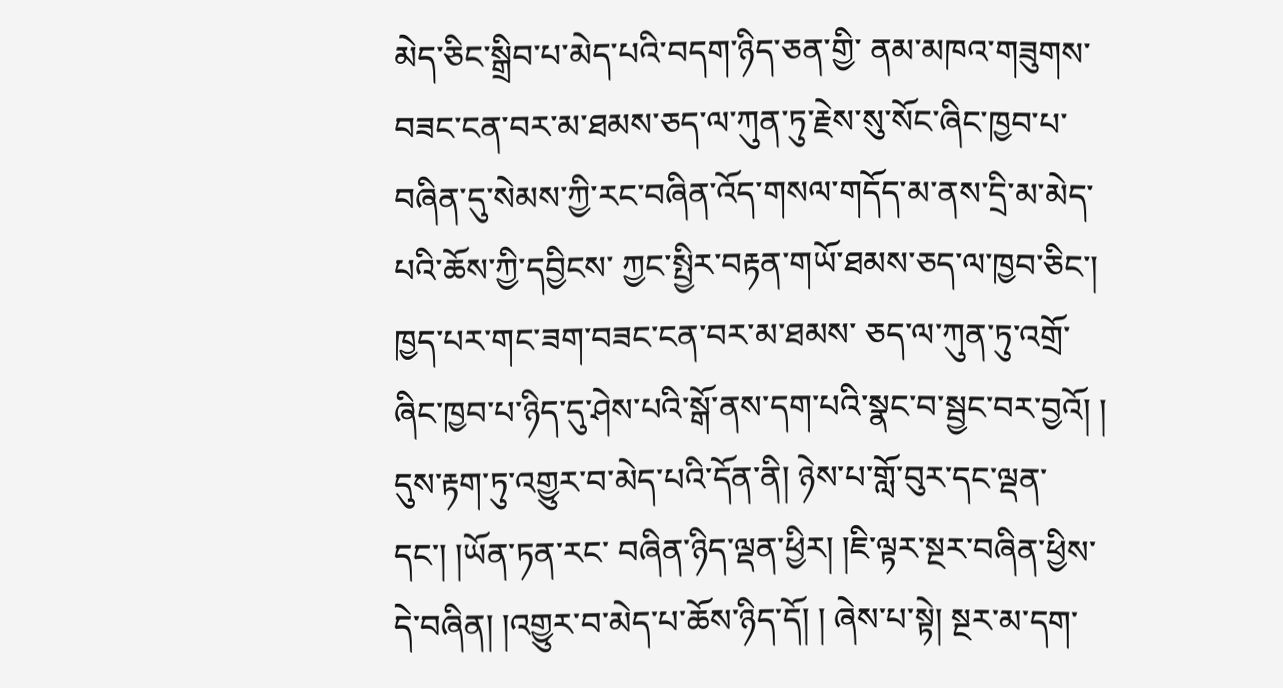མེད་ཅིང་སྒྲིབ་པ་མེད་པའི་བདག་ཉིད་ཅན་གྱི་ ནམ་མཁའ་གཟུགས་བཟང་ངན་བར་མ་ཐམས་ཅད་ལ་ཀུན་ཏུ་རྗེས་སུ་སོང་ཞིང་ཁྱབ་པ་ བཞིན་དུ་སེམས་ཀྱི་རང་བཞིན་འོད་གསལ་གདོད་མ་ནས་དྲི་མ་མེད་པའི་ཆོས་ཀྱི་དབྱིངས་ ཀྱང་སྤྱིར་བརྟན་གཡོ་ཐམས་ཅད་ལ་ཁྱབ་ཅིང་། ཁྱད་པར་གང་ཟག་བཟང་ངན་བར་མ་ཐམས་ ཅད་ལ་ཀུན་ཏུ་འགྲོ་ཞིང་ཁྱབ་པ་ཉིད་དུ་ཤེས་པའི་སྒོ་ནས་དག་པའི་སྣང་བ་སྦྱང་བར་བྱའོ། ། དུས་རྟག་ཏུ་འགྱུར་བ་མེད་པའི་དོན་ནི། ཉེས་པ་གློ་བུར་དང་ལྡན་དང་། །ཡོན་ཏན་རང་ བཞིན་ཉིད་ལྡན་ཕྱིར། །ཇི་ལྟར་སྔར་བཞིན་ཕྱིས་དེ་བཞིན། །འགྱུར་བ་མེད་པ་ཆོས་ཉིད་དོ། ། ཞེས་པ་སྟེ། སྔར་མ་དག་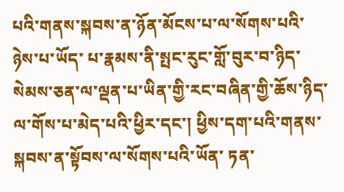པའི་གནས་སྐབས་ན་ཉོན་མོངས་པ་ལ་སོགས་པའི་ཉེས་པ་ཡོད་ པ་རྣམས་ནི་སྤང་རུང་གློ་བུར་བ་ཉིད་སེམས་ཅན་ལ་ལྡན་པ་ཡིན་གྱི་རང་བཞིན་གྱི་ཆོས་ཉིད་ ལ་གོས་པ་མེད་པའི་ཕྱིར་དང་། ཕྱིས་དག་པའི་གནས་སྐབས་ན་སྟོབས་ལ་སོགས་པའི་ཡོན་ ཏན་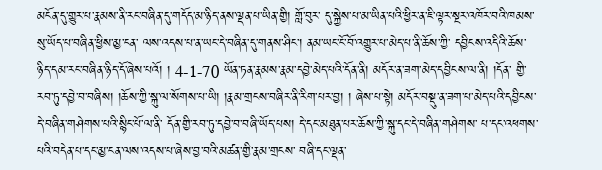མངོན་དུ་གྱུར་པ་རྣམས་ནི་རང་བཞིན་དུ་གདོད་མ་ཉིད་ནས་ལྡན་པ་ཡིན་གྱི། གློ་བུར་ དུ་སྐྱེས་པ་མ་ཡིན་པའི་ཕྱིར་ན་ཇི་ལྟར་སྔར་འཁོར་བའི་ཁམས་སུ་ཡོད་པ་བཞིན་ཕྱིས་མྱ་ངན་ ལས་འདས་པ་ན་ཡང་དེ་བཞིན་དུ་གནས་ཤིང་། ནམ་ཡང་ངོ་བོ་འགྱུར་པ་མེད་པ་ནི་ཆོས་ཀྱི་ དབྱིངས་འདིའི་ཆོས་ཉིད་དམ་རང་བཞིན་ཉིད་དོ་ཞེས་པའོ། ། 4-1-70 ཡོན་ཏན་རྣམས་རྣམ་དབྱེ་མེད་པའི་དོན་ནི། མདོར་ན་ཟག་མེད་དབྱིངས་ལ་ནི། །དོན་ གྱི་རབ་ཏུ་དབྱེ་བ་བཞིས། །ཆོས་ཀྱི་སྐུ་ལ་སོགས་པ་ཡི། །རྣམ་གྲངས་བཞིར་ནི་རིག་པར་བྱ། ། ཞེས་པ་སྟེ། མདོར་བསྡུ་ན་ཟག་པ་མེད་པའི་དབྱིངས་དེ་བཞིན་གཤེགས་པའི་སྙིང་པོ་ལ་ནི་ དོན་གྱི་རབ་ཏུ་དབྱེ་བ་བཞི་ཡོད་པས། དེ་དང་མཐུན་པར་ཆོས་ཀྱི་སྐུ་དང་དེ་བཞིན་གཤེགས་ པ་དང་འཕགས་པའི་བདེན་པ་དང་མྱ་ངན་ལས་འདས་པ་ཞེས་བྱ་བའི་མཚན་གྱི་རྣམ་གྲངས་ བཞི་དང་ལྡན་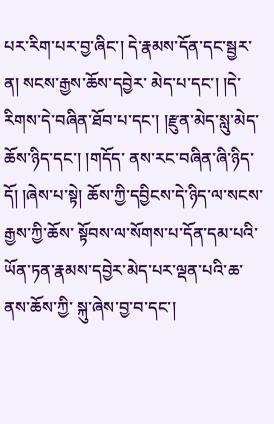པར་རིག་པར་བྱ་ཞིང་། དེ་རྣམས་དོན་དང་སྦྱར་ན། སངས་རྒྱས་ཆོས་དབྱེར་ མེད་པ་དང་། །དེ་རིགས་དེ་བཞིན་ཐོབ་པ་དང་། །རྫུན་མེད་སླུ་མེད་ཆོས་ཉིད་དང་། །གདོད་ ནས་རང་བཞིན་ཞི་ཉིད་དོ། །ཞེས་པ་སྟེ། ཆོས་ཀྱི་དབྱིངས་དེ་ཉིད་ལ་སངས་རྒྱས་ཀྱི་ཆོས་ སྟོབས་ལ་སོགས་པ་དོན་དམ་པའི་ཡོན་ཏན་རྣམས་དབྱེར་མེད་པར་ལྡན་པའི་ཆ་ནས་ཆོས་ཀྱི་ སྐུ་ཞེས་བྱ་བ་དང་།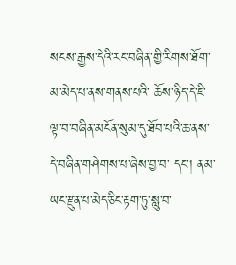སངས་རྒྱས་དེའི་རང་བཞིན་གྱི་རིགས་ཐོག་མ་མེད་པ་ནས་གནས་པའི་ ཆོས་ཉིད་དེ་ཇི་ལྟ་བ་བཞིན་མངོན་སུམ་དུ་ཐོབ་པའི་ཆ་ནས་དེ་བཞིན་གཤེགས་པ་ཞེས་བྱ་བ་ དང་། ནམ་ཡང་རྫུན་པ་མེད་ཅིང་རྟག་ཏུ་སླུ་བ་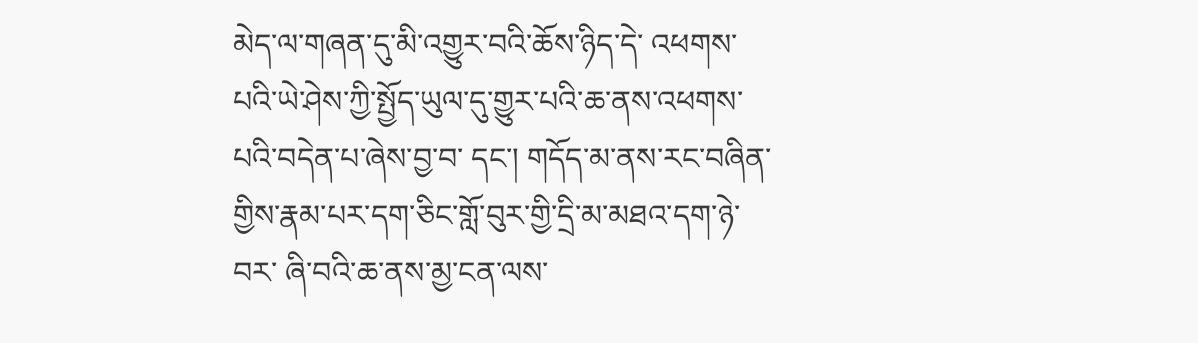མེད་ལ་གཞན་དུ་མི་འགྱུར་བའི་ཆོས་ཉིད་དེ་ འཕགས་པའི་ཡེ་ཤེས་ཀྱི་སྤྱོད་ཡུལ་དུ་གྱུར་པའི་ཆ་ནས་འཕགས་པའི་བདེན་པ་ཞེས་བྱ་བ་ དང་། གདོད་མ་ནས་རང་བཞིན་གྱིས་རྣམ་པར་དག་ཅིང་གློ་བུར་གྱི་དྲི་མ་མཐའ་དག་ཉེ་བར་ ཞི་བའི་ཆ་ནས་མྱ་ངན་ལས་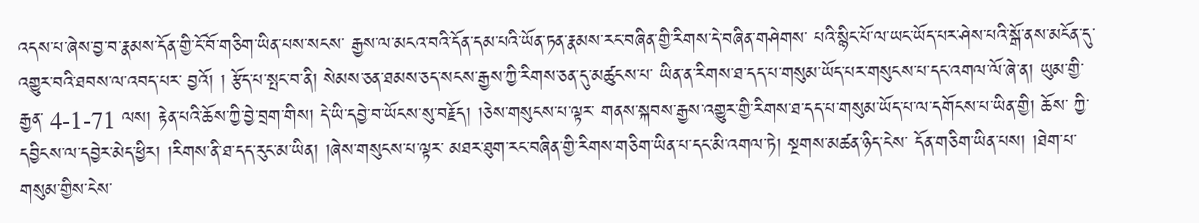འདས་པ་ཞེས་བྱ་བ་རྣམས་དོན་གྱི་ངོ་བོ་གཅིག་ཡིན་པས་སངས་ རྒྱས་ལ་མངའ་བའི་དོན་དམ་པའི་ཡོན་ཏན་རྣམས་རང་བཞིན་གྱི་རིགས་དེ་བཞིན་གཤེགས་ པའི་སྙིང་པོ་ལ་ཡང་ཡོད་པར་ཤེས་པའི་སྒོ་ནས་མངོན་དུ་འགྱུར་བའི་ཐབས་ལ་འབད་པར་ བྱའོ། ། རྩོད་པ་སྤང་བ་ནི། སེམས་ཅན་ཐམས་ཅད་སངས་རྒྱས་ཀྱི་རིགས་ཅན་དུ་མཚུངས་པ་ ཡིན་ན་རིགས་ཐ་དད་པ་གསུམ་ཡོད་པར་གསུངས་པ་དང་འགལ་ལོ་ཞེ་ན། ཡུམ་གྱི་རྒྱན་ 4-1-71 ལས། རྟེན་པའི་ཆོས་ཀྱི་བྱེ་བྲག་གིས། དེ་ཡི་དབྱེ་བ་ཡོངས་སུ་བརྗོད། །ཅེས་གསུངས་པ་ལྟར་ གནས་སྐབས་རྒྱས་འགྱུར་གྱི་རིགས་ཐ་དད་པ་གསུམ་ཡོད་པ་ལ་དགོངས་པ་ཡིན་གྱི། ཆོས་ ཀྱི་དབྱིངས་ལ་དབྱེར་མེད་ཕྱིར། །རིགས་ནི་ཐ་དད་རུང་མ་ཡིན། །ཞེས་གསུངས་པ་ལྟར་ མཐར་ཐུག་རང་བཞིན་གྱི་རིགས་གཅིག་ཡིན་པ་དང་མི་འགལ་ཏེ། སྔགས་མཚན་ཉིད་ངེས་ དོན་གཅིག་ཡིན་པས། །ཐེག་པ་གསུམ་གྱིས་ངེས་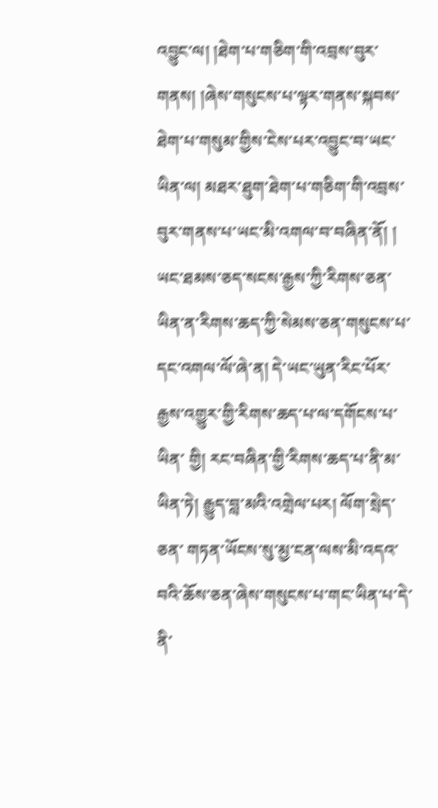འབྱུང་ལ། །ཐེག་པ་གཅིག་གི་འབྲས་བུར་ གནས། །ཞེས་གསུངས་པ་ལྟར་གནས་སྐབས་ཐེག་པ་གསུམ་གྱིས་ངེས་པར་འབྱུང་བ་ཡང་ ཡིན་ལ། མཐར་ཐུག་ཐེག་པ་གཅིག་གི་འབྲས་བུར་གནས་པ་ཡང་མི་འགལ་བ་བཞིན་ནོ། ། ཡང་ཐམས་ཅད་སངས་རྒྱས་ཀྱི་རིགས་ཅན་ཡིན་ན་རིགས་ཆད་ཀྱི་སེམས་ཅན་གསུངས་པ་ དང་འགལ་ལོ་ཞེ་ན། དེ་ཡང་ཡུན་རིང་པོར་རྒྱས་འགྱུར་གྱི་རིགས་ཆད་པ་ལ་དགོངས་པ་ཡིན་ གྱི། རང་བཞིན་གྱི་རིགས་ཆད་པ་ནི་མ་ཡིན་ཏེ། རྒྱུད་བླ་མའི་འགྲེལ་པར། ལོག་སྲེད་ཅན་ གཏན་ཡོངས་སུ་མྱ་ངན་ལས་མི་འདའ་བའི་ཆོས་ཅན་ཞེས་གསུངས་པ་གང་ཡིན་པ་དེ་ནི་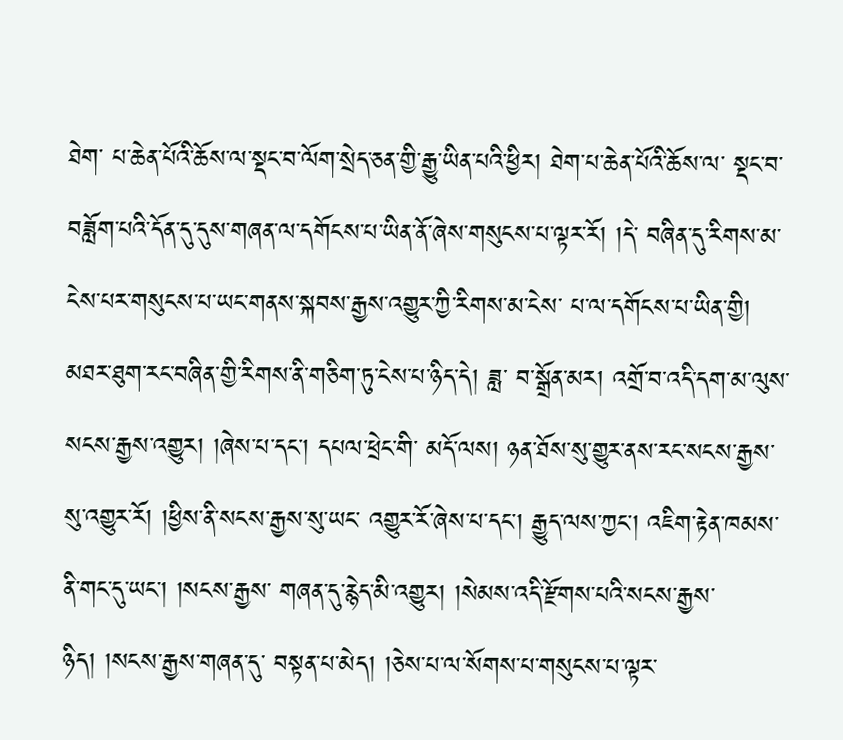ཐེག་ པ་ཆེན་པོའི་ཆོས་ལ་སྡང་བ་ལོག་སྲེད་ཅན་གྱི་རྒྱུ་ཡིན་པའི་ཕྱིར། ཐེག་པ་ཆེན་པོའི་ཆོས་ལ་ སྡང་བ་བཟློག་པའི་དོན་དུ་དུས་གཞན་ལ་དགོངས་པ་ཡིན་ནོ་ཞེས་གསུངས་པ་ལྟར་རོ། །དེ་ བཞིན་དུ་རིགས་མ་ངེས་པར་གསུངས་པ་ཡང་གནས་སྐབས་རྒྱས་འགྱུར་ཀྱི་རིགས་མ་ངེས་ པ་ལ་དགོངས་པ་ཡིན་གྱི། མཐར་ཐུག་རང་བཞིན་གྱི་རིགས་ནི་གཅིག་ཏུ་ངེས་པ་ཉིད་དེ། ཟླ་ བ་སྒྲོན་མར། འགྲོ་བ་འདི་དག་མ་ལུས་སངས་རྒྱས་འགྱུར། །ཞེས་པ་དང་། དཔལ་ཕྲེང་གི་ མདོ་ལས། ཉན་ཐོས་སུ་གྱུར་ནས་རང་སངས་རྒྱས་སུ་འགྱུར་རོ། །ཕྱིས་ནི་སངས་རྒྱས་སུ་ཡང་ འགྱུར་རོ་ཞེས་པ་དང་། རྒྱུད་ལས་ཀྱང་། འཇིག་རྟེན་ཁམས་ནི་གང་དུ་ཡང་། །སངས་རྒྱས་ གཞན་དུ་རྙེད་མི་འགྱུར། །སེམས་འདི་རྫོགས་པའི་སངས་རྒྱས་ཉིད། །སངས་རྒྱས་གཞན་དུ་ བསྟན་པ་མེད། །ཅེས་པ་ལ་སོགས་པ་གསུངས་པ་ལྟར་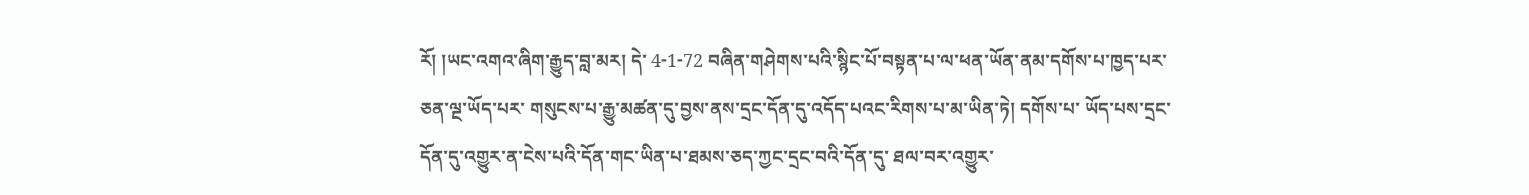རོ། །ཡང་འགའ་ཞིག་རྒྱུད་བླ་མར། དེ་ 4-1-72 བཞིན་གཤེགས་པའི་སྙིང་པོ་བསྟན་པ་ལ་ཕན་ཡོན་ནམ་དགོས་པ་ཁྱད་པར་ཅན་ལྔ་ཡོད་པར་ གསུངས་པ་རྒྱུ་མཚན་དུ་བྱས་ནས་དྲང་དོན་དུ་འདོད་པའང་རིགས་པ་མ་ཡིན་ཏེ། དགོས་པ་ ཡོད་པས་དྲང་དོན་དུ་འགྱུར་ན་ངེས་པའི་དོན་གང་ཡིན་པ་ཐམས་ཅད་ཀྱང་དྲང་བའི་དོན་དུ་ ཐལ་བར་འགྱུར་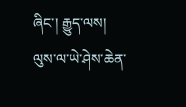ཞིང་། རྒྱུད་ལས། ལུས་ལ་ཡེ་ཤེས་ཆེན་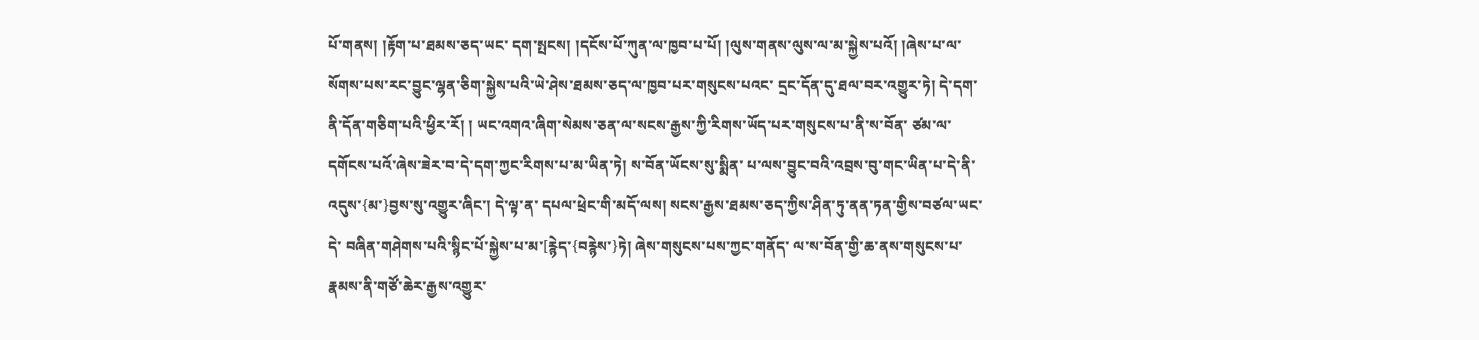པོ་གནས། །རྟོག་པ་ཐམས་ཅད་ཡང་ དག་སྤངས། །དངོས་པོ་ཀུན་ལ་ཁྱབ་པ་པོ། །ལུས་གནས་ལུས་ལ་མ་སྐྱེས་པའོ། །ཞེས་པ་ལ་ སོགས་པས་རང་བྱུང་ལྷན་ཅིག་སྐྱེས་པའི་ཡེ་ཤེས་ཐམས་ཅད་ལ་ཁྱབ་པར་གསུངས་པའང་ དྲང་དོན་དུ་ཐལ་བར་འགྱུར་ཏེ། དེ་དག་ནི་དོན་གཅིག་པའི་ཕྱིར་རོ། ། ཡང་འགའ་ཞིག་སེམས་ཅན་ལ་སངས་རྒྱས་ཀྱི་རིགས་ཡོད་པར་གསུངས་པ་ནི་ས་བོན་ ཙམ་ལ་དགོངས་པའོ་ཞེས་ཟེར་བ་དེ་དག་ཀྱང་རིགས་པ་མ་ཡིན་ཏེ། ས་བོན་ཡོངས་སུ་སྨིན་ པ་ལས་བྱུང་བའི་འབྲས་བུ་གང་ཡིན་པ་དེ་ནི་འདུས་{མ་}བྱས་སུ་འགྱུར་ཞིང་། དེ་ལྟ་ན་ དཔལ་ཕྲེང་གི་མདོ་ལས། སངས་རྒྱས་ཐམས་ཅད་ཀྱིས་ཤིན་ཏུ་ནན་ཏན་གྱིས་བཙལ་ཡང་དེ་ བཞིན་གཤེགས་པའི་སྙིང་པོ་སྐྱེས་པ་མ་[རྙེད་{བརྙེས་}ཏེ། ཞེས་གསུངས་པས་ཀྱང་གནོད་ ལ་ས་བོན་གྱི་ཆ་ནས་གསུངས་པ་རྣམས་ནི་གཙོ་ཆེར་རྒྱས་འགྱུར་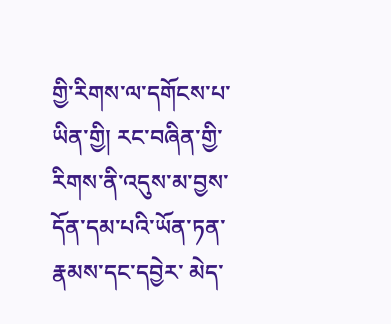གྱི་རིགས་ལ་དགོངས་པ་ ཡིན་གྱི། རང་བཞིན་གྱི་རིགས་ནི་འདུས་མ་བྱས་དོན་དམ་པའི་ཡོན་ཏན་རྣམས་དང་དབྱེར་ མེད་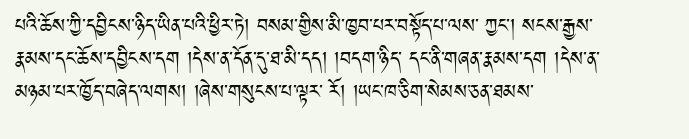པའི་ཆོས་ཀྱི་དབྱིངས་ཉིད་ཡིན་པའི་ཕྱིར་ཏེ། བསམ་གྱིས་མི་ཁྱབ་པར་བསྟོད་པ་ལས་ ཀྱང་། སངས་རྒྱས་རྣམས་དང་ཆོས་དབྱིངས་དག །དེས་ན་དོན་དུ་ཐ་མི་དད། །བདག་ཉིད་ དང་ནི་གཞན་རྣམས་དག །དེས་ན་མཉམ་པར་ཁྱོད་བཞེད་ལགས། །ཞེས་གསུངས་པ་ལྟར་ རོ། །ཡང་ཁ་ཅིག་སེམས་ཅན་ཐམས་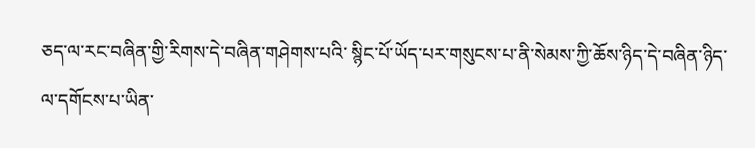ཅད་ལ་རང་བཞིན་གྱི་རིགས་དེ་བཞིན་གཤེགས་པའི་ སྙིང་པོ་ཡོད་པར་གསུངས་པ་ནི་སེམས་ཀྱི་ཆོས་ཉིད་དེ་བཞིན་ཉིད་ལ་དགོངས་པ་ཡིན་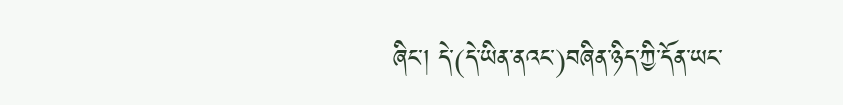ཞིང་། དེ་(དེ་ཡིན་ནའང་)བཞིན་ཉིད་ཀྱི་དོན་ཡང་